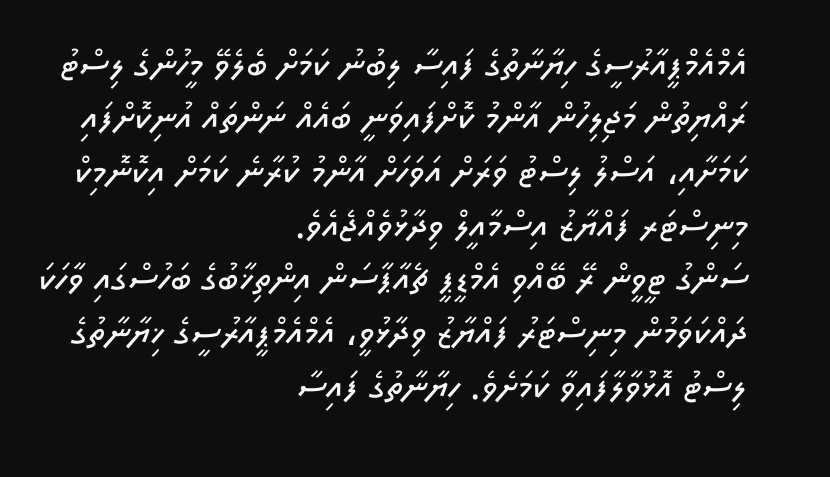އެމްއެމްޕީއާރުސީގެ ހިޔާނާތުގެ ފައިސާ ލިބުނު ކަމަށް ބެލެވޭ މީހުންގެ ލިސްޓު ރައްޔިތުން މަޖިލިހުން އާންމު ކޮށްފައިވަނީ ބައެއް ނަންތައް އުނިކޮށްފައި ކަމަށާއި، އަސްލު ލިސްޓު ވަރަށް އަވަހަށް އާންމު ކުރާނެ ކަމަށް އިކޮނޮމިކް މިނިސްޓަރ ފައްޔާޒު އިސްމާއީލް ވިދާޅުވެއްޖެއެވެ.
ސަންގު ޓީވީން ރޭ ބޭއްވި އެމްޑީޕީ ޗެއާޕާސަން އިންތިޚާބުގެ ބަހުސްގައި ވާހަކަ ދައްކަވަމުން މިނިސްޓަރު ފައްޔާޒު ވިދާޅުވީ، އެމްއެމްޕީއާރުސީގެ ޚިޔާނާތުގެ ލިސްޓު އޮޅުވާލާފައިވާ ކަމަށެވެ. ހިޔާނާތުގެ ފައިސާ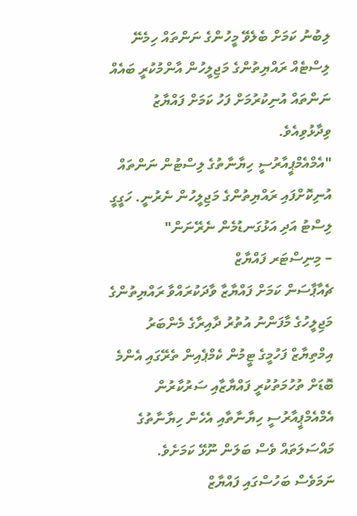ލިބުނު ކަމަށް ބެލެވޭ މީހުންގެ ނަންތައް ހިމެނޭ ލިސްޓެއް ރައްޔިތުންގެ މަޖިލީހުން އާންމުކުރީ ބައެއް ނަންތައް އުނިކުރުމަށް ފަހު ކަމަށް ފައްޔާޒު ވިދާޅުވިއެވެ.
"އެމްއެމްޕީއާރުސީ ހިޔާނާތުގެ ލިސްޓުން ނަންތައް އުނިކޮށްފައި ރައްޔިތުންގެ މަޖިލީހުން ނެރުނީ. ހަގީގީ ލިސްޓު އަދި އަޅުގަނޑުމެން ނެރޭނަން"
– މިނިސްޓަރ ފައްޔާޒް
ޗެއާޕާސަން ކަމަށް ފައްޔާޒާ ވާދަކުރައްވާ ރައްޔިތުންގެ މަޖިލީހުގެ މާފަންނު އުތުރު ދާއިރާގެ މެންބަރު އިމްތިޔާޒް ފަހުމީގެ ޓީމުން ކެމްޕެއިން ތެރޭގައި އެންމެ ބޮޑަށް ތުހުމަތުކުރީ ފައްޔާޒާއި ސަރުކާރުން އެމްއެމްޕީއާރުސީ ހިޔާނާތާއި އެހެން ހިޔާނާތުގެ މައްސަލަތައް ވެސް ބަލަން ނޫޅޭ ކަމަށެވެ.
ނަމަވެސް ބަހުސްގައި ފައްޔާޒް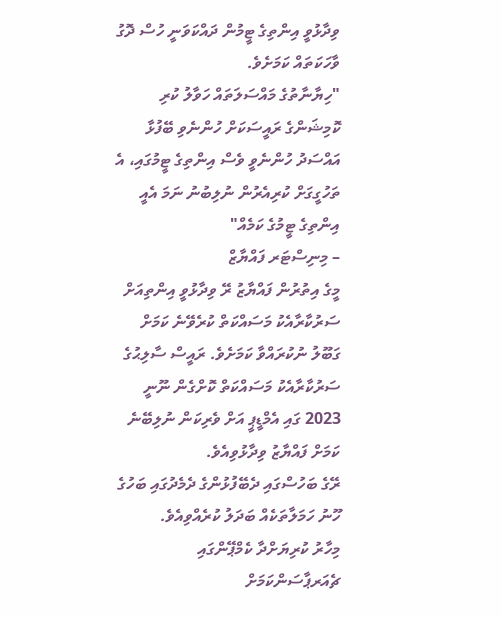ވިދާޅުވީ އިންތިގެ ޓީމުން ދައްކަވަނީ ހުސް ދޮގު ވާހަކަތައް ކަމަށެވެ.
"ހިޔާނާތުގެ މައްސަލަތައް ހަވާލު ކުރި ކޮމިޝަންގެ ރައީސަކަށް ހުންނެވި ބޭފުޅާ އައްސަދު ހުންނެވީ ވެސް އިންތިގެ ޓީމުގައި، އެ ތަހުގީގަށް ކުރިއެރުން ނުލިބުނު ނަމަ އެއީ އިންތިގެ ޓީމުގެ ކަމެއް"
– މިނިސްޓަރ ފައްޔާޒް
މީގެ އިތުރުން ފައްޔާޒު ރޭ ވިދާޅުވީ އިންތިއަށް ސަރުކާރާއެކު މަސައްކަތް ކުރެވޭނެ ކަމަށް ގަބޫލު ނުކުރައްވާ ކަމަށެވެ. ރައީސް ސާލިޙުގެ ސަރުކާރާއެކު މަސައްކަތް ކޮށްގެން ނޫނީ 2023 ގައި އެމްޑީޕީ އަށް ވެރިކަން ނުލިބޭނެ ކަމަށް ފައްޔާޒު ވިދާޅުވިއެވެ.
ރޭގެ ބަހުސްގައި ދެބޭފުޅުންގެ ދެމެދުގައި ބަހުގެ ހޫނު ހަމަލާތަކެއް ބަދަލު ކުރެއްވިއެވެ.
މިހާރު ކުރިޔަށްދާ ކެމްޕޭންގައި ޗެއަރޕާސަންކަމަށް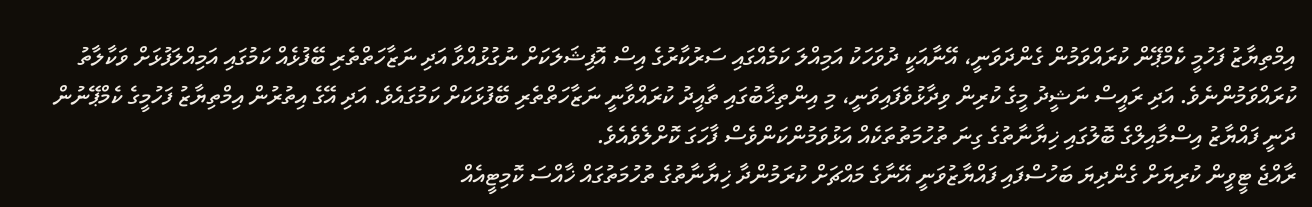އިމްތިޔާޒު ފަހުމީ ކެމްޕޭން ކުރައްވަމުން ގެންދަވަނީ، އޭނާއަކީ ދުވަހަކު އަމިއްލަ ކަމެއްގައި ސަރުކާރުގެ އިސް އޮފިޝަލަކަށް ނުގުޅުއްވާ އަދި ނަޒާހަތްތެރި ބޭފުޅެއް ކަމުގައި އަމިއްލަފުޅަށް ވަކާލާތު ކުރައްވަމުންނެވެ. އަދި ރައީސް ނަޝީދު މީގެ ކުރިން ވިދާޅުވެފައިވަނީ، މި އިންތިޚާބުގައި ތާއީދު ކުރައްވާނީ ނަޒާހަތްތެރި ބޭފުޅަކަށް ކަމުގައެވެ. އަދި އޭގެ އިތުރުން އިމްތިޔާޒު ފަހުމީގެ ކެމްޕޭނުން ދަނީ ފައްޔާޒު އިސްމާއިލްގެ ބޮލުގައި ޚިޔާނާތުގެ ގިނަ ތުހުމަތުތަކެއް އަޅުވަމުންކަންވެސް ފާހަގަ ކޮށްލެވެއެވެ.
ރާއްޖެ ޓީވީން ކުރިޔަށް ގެންދިޔަ ބަހުސްފައި ފައްޔާޒުވަނީ އޭނާގެ މައްޗަށް ކުރަމުންދާ ޚިޔާނާތުގެ ތުހުމަތުގައް ޚާއްސަ ކޮމިޓީއެއް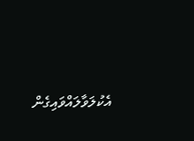އެކުލަވާލައްވައިގެން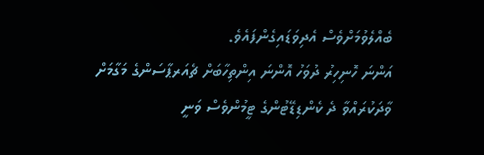ބެއްލެވުމަށްވެސް އެދިވަޑައިގެންފައެވެ.
އަންނަ ހޮނިހިރު ދުވަހު އޮންނަ އިންތިހާބަށް ޗެއަރޕާސަންގެ މަގާމަށް ވާދަކުރައްވާ ދެ ކެންޑިޑޭޓުންގެ ޓީމުންވެސް ވަނީ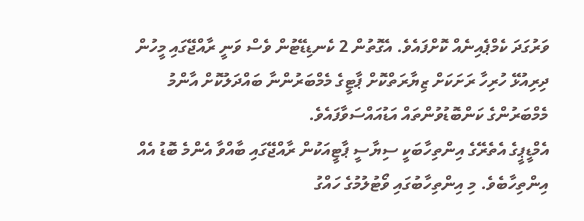ވަރުގަދަ ކެމްޕެއިނެއް ކޮށްފައެވެ. އެގޮތުން 2 ކެނޑިޑޭޓުން ވެސް ވަނީ ރާއްޖޭގައި މީހުން ދިރިއުޅޭ ހުރިހާ ރަށަކަށް ޒިޔާރަތްކޮށް ޕާޓީގެ މެމްބަރުންނާ ބައްދަލުކޮށް އާންމު މެމްބަރުންގެ ކަންބޮޑުވުންތައް އަޑުއައްސަވާފައެވެ.
އެމްޑީޕީގެ އެތެރޭގެ އިންތިހާބަކީ ސިޔާސީ ޕާޓީއަކުން ރާއްޖޭގައި ބާއްވާ އެންމެ ބޮޑު އެއް އިންތިހާބެވެ. މި އިންތިހާބުގައި ވޯޓުލުމުގެ ހައްގު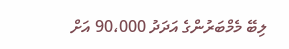ލިބޭ މެމްބަރުންގެ އަދަދު 90،000 އަށް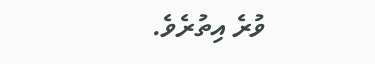ވުރެ އިތުރެވެ.